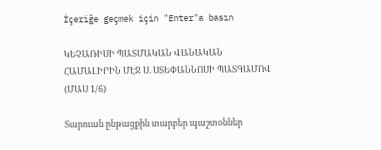İçeriğe geçmek için "Enter"a basın

ԿԵՉԱՌԻՍԻ ՊԱՏՄԱԿԱՆ ՎԱՆԱԿԱՆ ՀԱՄԱԼԻՐԻՆ ՄԷՋ Ս. ՍՏԵՓԱՆՆՈՍԻ ՊԱՏԳԱՄՈՎ (ՄԱՍ 1/6)

Տարուան ընթացքին տարբեր պաշտօններ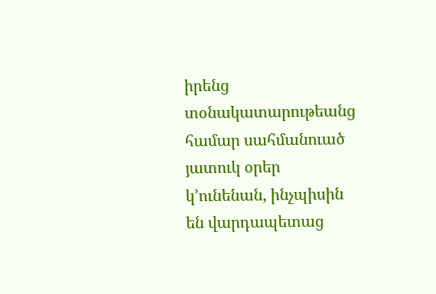իրենց տօնակատարութեանց համար սահմանուած յատուկ օրեր կ՚ունենան, ինչպիսին են վարդապետաց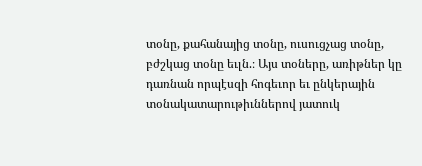տօնը, քահանայից տօնը, ուսուցչաց տօնը, բժշկաց տօնը եւլն.։ Այս տօները, առիթներ կը դառնան որպէսզի հոգեւոր եւ ընկերային տօնակատարութիւններով յատուկ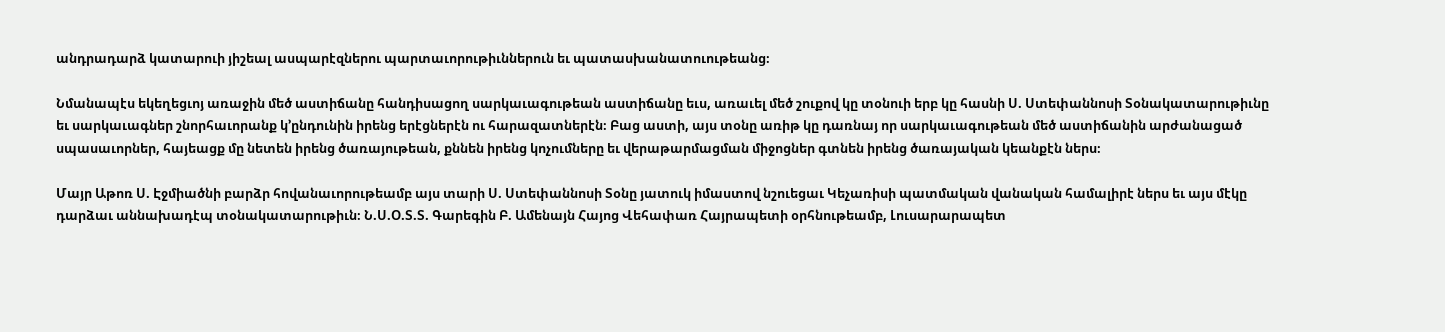անդրադարձ կատարուի յիշեալ ասպարէզներու պարտաւորութիւններուն եւ պատասխանատուութեանց։

Նմանապէս եկեղեցւոյ առաջին մեծ աստիճանը հանդիսացող սարկաւագութեան աստիճանը եւս, առաւել մեծ շուքով կը տօնուի երբ կը հասնի Ս. Ստեփաննոսի Տօնակատարութիւնը եւ սարկաւագներ շնորհաւորանք կ՚ընդունին իրենց երէցներէն ու հարազատներէն։ Բաց աստի, այս տօնը առիթ կը դառնայ որ սարկաւագութեան մեծ աստիճանին արժանացած սպասաւորներ, հայեացք մը նետեն իրենց ծառայութեան, քննեն իրենց կոչումները եւ վերաթարմացման միջոցներ գտնեն իրենց ծառայական կեանքէն ներս։

Մայր Աթոռ Ս. Էջմիածնի բարձր հովանաւորութեամբ այս տարի Ս. Ստեփաննոսի Տօնը յատուկ իմաստով նշուեցաւ Կեչառիսի պատմական վանական համալիրէ ներս եւ այս մէկը դարձաւ աննախադէպ տօնակատարութիւն։ Ն.Ս.Օ.Տ.Տ. Գարեգին Բ. Ամենայն Հայոց Վեհափառ Հայրապետի օրհնութեամբ, Լուսարարապետ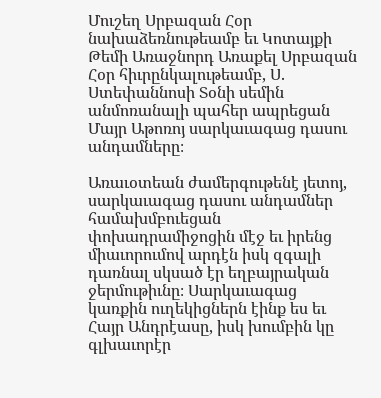Մուշեղ Սրբազան Հօր նախաձեռնութեամբ եւ Կոտայքի Թեմի Առաջնորդ Առաքել Սրբազան Հօր հիւրընկալութեամբ, Ս. Ստեփաննոսի Տօնի սեմին անմոռանալի պահեր ապրեցան Մայր Աթոռոյ սարկաւագաց դասու անդամները։

Առաւօտեան ժամերգութենէ յետոյ, սարկաւագաց դասու անդամներ համախմբուեցան փոխադրամիջոցին մէջ եւ իրենց միաւորումով արդէն իսկ զգալի դառնալ սկսած էր եղբայրական ջերմութիւնը։ Սարկաւագաց կառքին ուղեկիցներն էինք ես եւ Հայր Անդրէասը, իսկ խումբին կը գլխաւորէր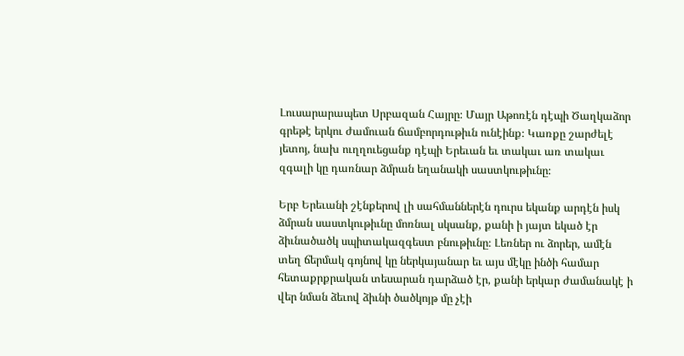Լուսարարապետ Սրբազան Հայրը։ Մայր Աթոռէն դէպի Ծաղկաձոր գրեթէ երկու ժամուան ճամբորդութիւն ունէինք։ Կառքը շարժելէ յետոյ, նախ ուղղուեցանք դէպի Երեւան եւ տակաւ առ տակաւ զգալի կը դառնար ձմրան եղանակի սաստկութիւնը։

Երբ Երեւանի շէնքերով լի սահմաններէն դուրս եկանք արդէն իսկ ձմրան սաստկութիւնը մոռնալ սկսանք, քանի ի յայտ եկած էր ձիւնածածկ սպիտակազգեստ բնութիւնը։ Լեռներ ու ձորեր, ամէն տեղ ճերմակ գոյնով կը ներկայանար եւ այս մէկը ինծի համար հետաքրքրական տեսարան դարձած էր, քանի երկար ժամանակէ ի վեր նման ձեւով ձիւնի ծածկոյթ մը չէի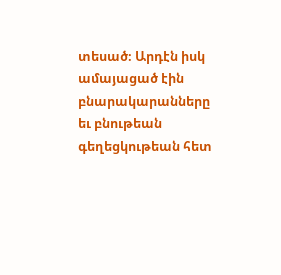տեսած։ Արդէն իսկ ամայացած էին բնարակարանները եւ բնութեան գեղեցկութեան հետ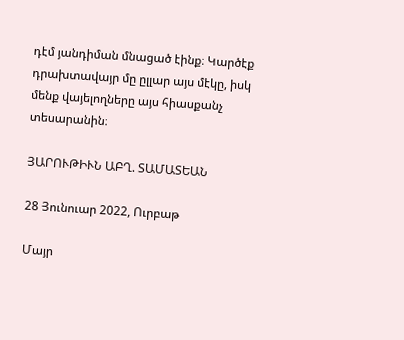դէմ յանդիման մնացած էինք։ Կարծէք դրախտավայր մը ըլլար այս մէկը, իսկ մենք վայելողները այս հիասքանչ տեսարանին։

ՅԱՐՈՒԹԻՒՆ ԱԲՂ. ՏԱՄԱՏԵԱՆ

28 Յունուար 2022, Ուրբաթ

Մայր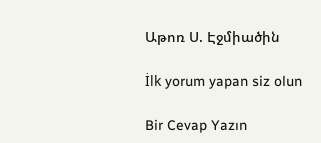Աթոռ Ս. Էջմիածին

İlk yorum yapan siz olun

Bir Cevap Yazın